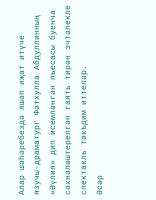Алар шәһәребездә яшәп иҗат итүче язучы-драматург Фәтхулла Абдуллинның «Әүлия» дип исемләнгән пьесасы буенча сәхнәләштерелгән гаять тирән эчтәлекле спектакль тәкъдим иттеләр.
Әсәр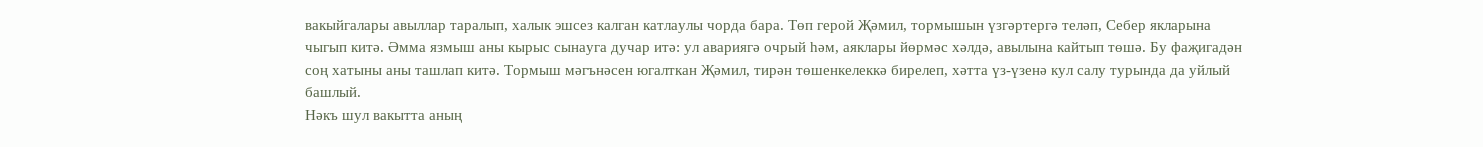вакыйгалары авыллар таралып, халык эшсез калган катлаулы чорда бара. Төп герой Җәмил, тормышын үзгәртергә теләп, Себер якларына чыгып китә. Әмма язмыш аны кырыс сынауга дучар итә: ул авариягә очрый һәм, аяклары йөрмәс хәлдә, авылына кайтып төшә. Бу фаҗигадән соң хатыны аны ташлап китә. Тормыш мәгънәсен югалткан Җәмил, тирән төшенкелеккә бирелеп, хәтта үз-үзенә кул салу турында да уйлый башлый.
Нәкъ шул вакытта аның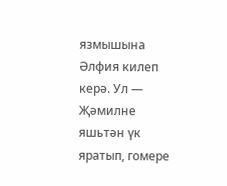язмышына Әлфия килеп керә. Ул — Җәмилне яшьтән үк яратып, гомере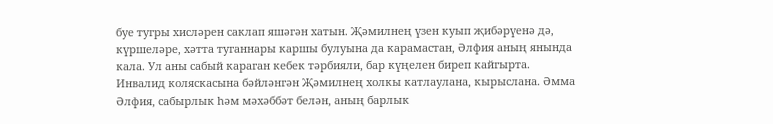буе тугры хисләрен саклап яшәгән хатын. Җәмилнең үзен куып җибәрүенә дә, күршеләре, хәтта туганнары каршы булуына да карамастан, Әлфия аның янында кала. Ул аны сабый караган кебек тәрбияли, бар күңелен биреп кайгырта.
Инвалид коляскасына бәйләнгән Җәмилнең холкы катлаулана, кырыслана. Әмма Әлфия, сабырлык һәм мәхәббәт белән, аның барлык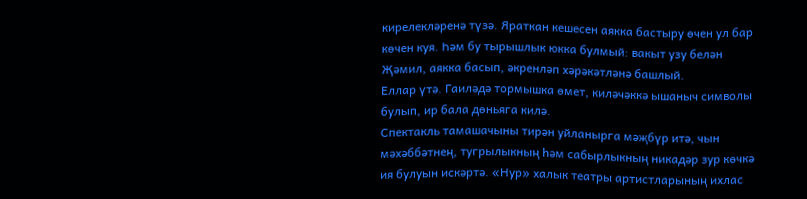кирелекләренә түзә. Яраткан кешесен аякка бастыру өчен ул бар көчен куя. Һәм бу тырышлык юкка булмый: вакыт узу белән Җәмил, аякка басып, әкренләп хәрәкәтләнә башлый.
Еллар үтә. Гаиләдә тормышка өмет, киләчәккә ышаныч символы булып, ир бала дөньяга килә.
Спектакль тамашачыны тирән уйланырга мәҗбүр итә, чын мәхәббәтнең, тугрылыкның һәм сабырлыкның никадәр зур көчкә ия булуын искәртә. «Нур» халык театры артистларының ихлас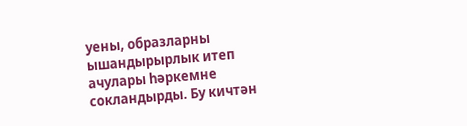уены, образларны ышандырырлык итеп ачулары һәркемне сокландырды. Бу кичтән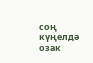соң күңелдә озак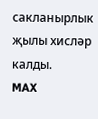сакланырлык җылы хисләр калды.
MAX